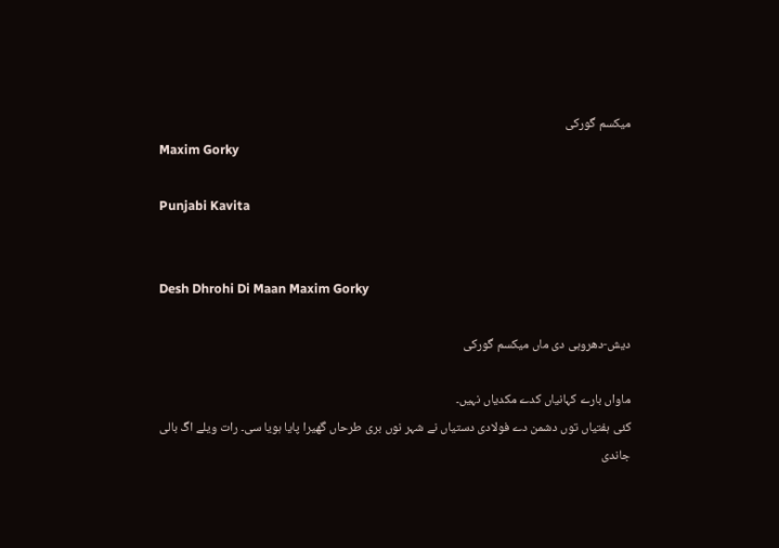میکسم گورکی
Maxim Gorky

Punjabi Kavita


Desh Dhrohi Di Maan Maxim Gorky

دیش-دھروہی دی ماں میکسم گورکی

ماواں بارے کہانیاں کدے مکدیاں نہیں۔
کئی ہفتیاں توں دشمن دے فولادی دستیاں نے شہر نوں بری طرحاں گھیرا پایا ہویا سی۔ رات ویلے اگّ بالی جاندی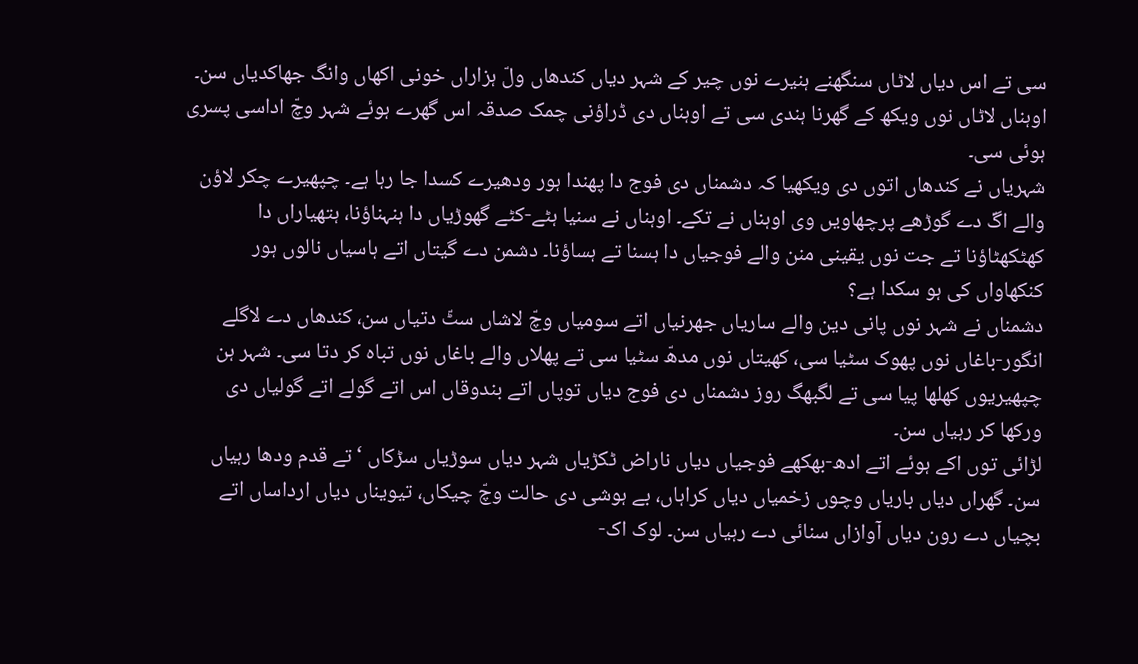سی تے اس دیاں لاٹاں سنگھنے ہنیرے نوں چیر کے شہر دیاں کندھاں ولّ ہزاراں خونی اکھاں وانگ جھاکدیاں سن۔ اوہناں لاٹاں نوں ویکھ کے گھرنا ہندی سی تے اوہناں دی ڈراؤنی چمک صدقہ اس گھرے ہوئے شہر وچّ اداسی پسری ہوئی سی۔
شہریاں نے کندھاں اتوں دی ویکھیا کہ دشمناں دی فوج دا پھندا ہور ودھیرے کسدا جا رہا ہے۔ چپھیرے چکر لاؤن والے اگّ دے گوڑھے پرچھاویں وی اوہناں نے تکے۔ اوہناں نے سنیا ہٹے-کٹے گھوڑیاں دا ہنہناؤنا، ہتھیاراں دا کھٹکھٹاؤنا تے جت نوں یقینی منن والے فوجیاں دا ہسنا تے ہساؤنا۔ دشمن دے گیتاں اتے ہاسیاں نالوں ہور کنکھاواں کی ہو سکدا ہے؟
دشمناں نے شہر نوں پانی دین والے ساریاں جھرنیاں اتے سومیاں وچّ لاشاں سٹّ دتیاں سن، کندھاں دے لاگلے انگور-باغاں نوں پھوک سٹیا سی، کھیتاں نوں مدھّ سٹیا سی تے پھلاں والے باغاں نوں تباہ کر دتا سی۔ شہر ہن چپھیریوں کھلھا پیا سی تے لگبھگ روز دشمناں دی فوج دیاں توپاں اتے بندوقاں اس اتے گولے اتے گولیاں دی ورکھا کر رہیاں سن۔
لڑائی توں اکے ہوئے اتے ادھ-بھکھے فوجیاں دیاں ناراض ٹکڑیاں شہر دیاں سوڑیاں سڑکاں ‘تے قدم ودھا رہیاں سن۔ گھراں دیاں باریاں وچوں زخمیاں دیاں کراہاں، بے ہوشی دی حالت وچّ چیکاں، تیویناں دیاں ارداساں اتے بچیاں دے رون دیاں آوازاں سنائی دے رہیاں سن۔ لوک اک-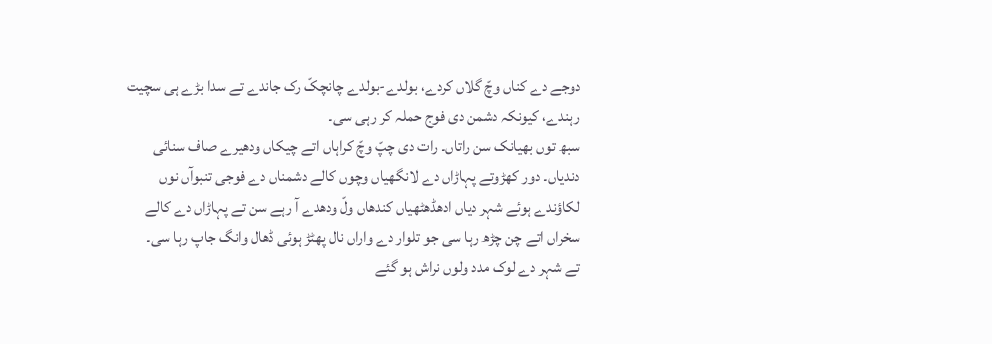دوجے دے کناں وچّ گلاں کردے، بولدے-بولدے چانچکّ رک جاندے تے سدا بڑے ہی سچیت رہندے، کیونکہ دشمن دی فوج حملہ کر رہی سی۔
سبھ توں بھیانک سن راتاں۔ رات دی چپّ وچّ کراہاں اتے چیکاں ودھیرے صاف سنائی دندیاں۔ دور کھڑوتے پہاڑاں دے لانگھیاں وچوں کالے دشمناں دے فوجی تنبوآں نوں لکاؤندے ہوئے شہر دیاں ادھڈھٹھیاں کندھاں ولّ ودھدے آ رہے سن تے پہاڑاں دے کالے سخراں اتے چن چڑھ رہا سی جو تلوار دے واراں نال پھٹڑ ہوئی ڈھال وانگ جاپ رہا سی۔
تے شہر دے لوک مدد ولوں نراش ہو گئے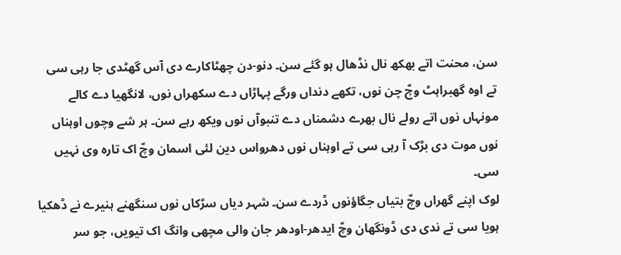سن، محنت اتے بھکھ نال نڈھال ہو گئے سن۔ دنو-دن چھٹاکارے دی آس گھٹدی جا رہی سی تے اوہ گھبراہٹ وچّ چن نوں، تکھے دنداں ورگے پہاڑاں دے سکھراں نوں، لانگھیا دے کالے مونہاں نوں اتے رولے نال بھرے دشمناں دے تنبوآں نوں ویکھ رہے سن۔ ہر شے وچوں اوہناں نوں موت دی بڑک آ رہی سی تے اوہناں نوں دھرواس دین لئی اسمان وچّ اک تارہ وی نہیں سی۔
لوک اپنے گھراں وچّ بتیاں جگاؤنوں ڈردے سن۔ شہر دیاں سڑکاں نوں سنگھنے ہنیرے نے ڈھکیا ہویا سی تے ندی دی ڈونگھان وچّ ایدھر-اودھر جان والی مچھی وانگ اک تیویں، جو سر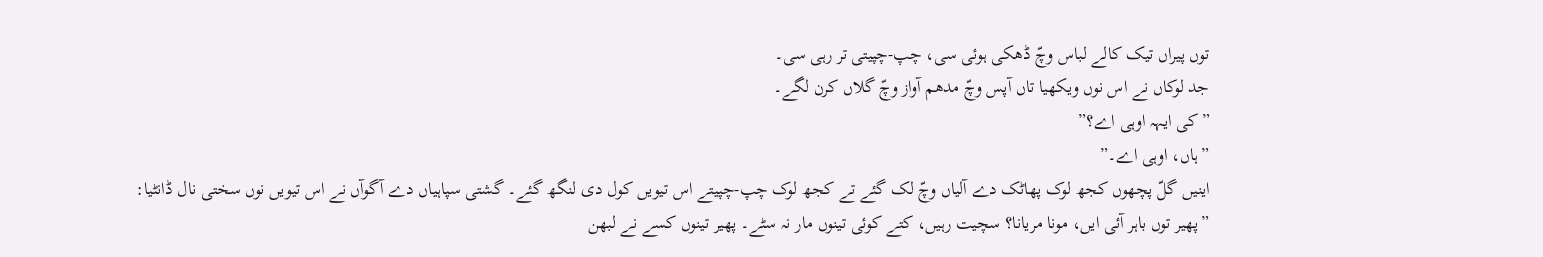توں پیراں تیک کالے لباس وچّ ڈھکی ہوئی سی، چپ-چپیتی تر رہی سی۔
جد لوکاں نے اس نوں ویکھیا تاں آپس وچّ مدھم آواز وچّ گلاں کرن لگے۔
”کی ایہہ اوہی اے؟”
”ہاں، اوہی اے۔”
اینیں گلّ پچھوں کجھ لوک پھاٹک دے آلیاں وچّ لک گئے تے کجھ لوک چپ-چپیتے اس تیویں کول دی لنگھ گئے۔ گشتی سپاہیاں دے آگوآں نے اس تیویں نوں سختی نال ڈانٹیا:
”پھیر توں باہر آئی ایں، مونا مریانا؟ سچیت رہیں، کتے کوئی تینوں مار نہ سٹے۔ پھیر تینوں کسے نے لبھن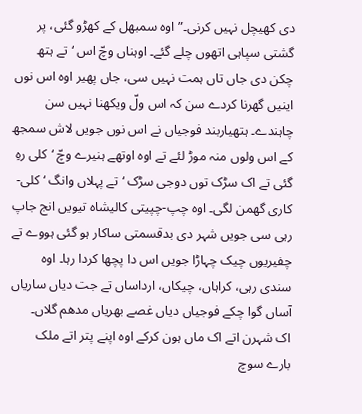دی کھیچل نہیں کرنی۔”اوہ سمبھل کے کھڑو گئی، پر گشتی سپاہی اتھوں چلے گئے۔ اوہناں وچّ اس ‘تے ہتھ چکن دی جاں تاں ہمت نہیں سی، جاں پھیر اوہ اس نوں اینیں گھرنا کردے سن کہ اس ولّ ویکھنا نہیں سن چاہندے۔ ہتھیاربند فوجیاں نے اس نوں جویں لاش سمجھ کے اس ولوں منہ موڑ لئے تے اوہ اوتھے ہنیرے وچّ ‘کلی رہِ گئی تے اک سڑک توں دوجی سڑک ‘تے پہلاں وانگ ‘کلی-کاری گھمن لگی۔ اوہ چپ-چپیتی کالیشاہ تیویں انج جاپ رہی سی جویں شہر دی بدقسمتی ساکار ہو گئی ہووے تے چفیریوں چیک چہاڑا جویں اس دا پچھا کردا رہا۔ اوہ سندی رہی، کراہاں، چیکاں، ارداساں تے جت دیاں ساریاں آساں گوا چکے فوجیاں دیاں غصے بھریاں مدھم گلاں۔
اک شہرن اتے اک ماں ہون کرکے اوہ اپنے پتر اتے ملک بارے سوچ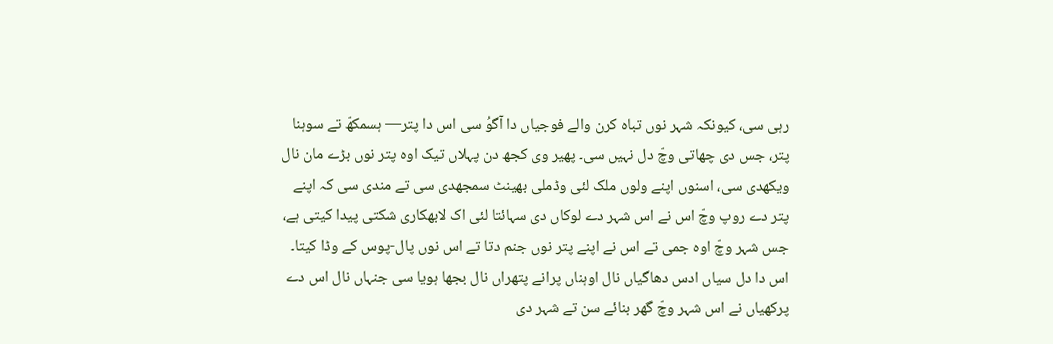رہی سی، کیونکہ شہر نوں تباہ کرن والے فوجیاں دا آگوُ سی اس دا پتر— ہسمکھّ تے سوہنا پتر، جس دی چھاتی وچّ دل نہیں سی۔ پھیر وی کجھ دن پہلاں تیک اوہ پتر نوں بڑے مان نال ویکھدی سی، اسنوں اپنے ولوں ملک لئی وڈملی بھینٹ سمجھدی سی تے مندی سی کہ اپنے پتر دے روپ وچّ اس نے اس شہر دے لوکاں دی سہائتا لئی اک لابھکاری شکتی پیدا کیتی ہے، جس شہر وچّ اوہ جمی تے اس نے اپنے پتر نوں جنم دتا تے اس نوں پال-پوس کے وڈا کیتا۔ اس دا دل سیاں ادس دھاگیاں نال اوہناں پرانے پتھراں نال بجھا ہویا سی جنہاں نال اس دے پرکھیاں نے اس شہر وچّ گھر بنائے سن تے شہر دی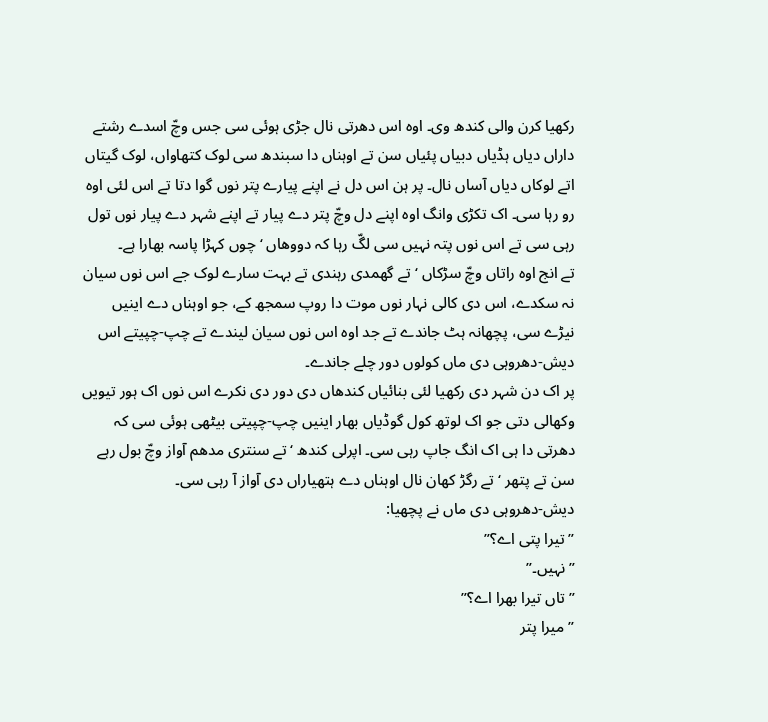رکھیا کرن والی کندھ وی۔ اوہ اس دھرتی نال جڑی ہوئی سی جس وچّ اسدے رشتے داراں دیاں ہڈیاں دبیاں پئیاں سن تے اوہناں دا سبندھ سی لوک کتھاواں، لوک گیتاں اتے لوکاں دیاں آساں نال۔ پر ہن اس دل نے اپنے پیارے پتر نوں گوا دتا تے اس لئی اوہ رو رہا سی۔ اک تکڑی وانگ اوہ اپنے دل وچّ پتر دے پیار تے اپنے شہر دے پیار نوں تول رہی سی تے اس نوں پتہ نہیں سی لگّ رہا کہ دووھاں ‘چوں کہڑا پاسہ بھارا ہے۔
تے انج اوہ راتاں وچّ سڑکاں ‘تے گھمدی رہندی تے بہت سارے لوک جے اس نوں سیان نہ سکدے، اس دی کالی نہار نوں موت دا روپ سمجھ کے، جو اوہناں دے اینیں نیڑے سی، پچھانہ ہٹ جاندے تے جد اوہ اس نوں سیان لیندے تے چپ-چپیتے اس دیش-دھروہی دی ماں کولوں دور چلے جاندے۔
پر اک دن شہر دی رکھیا لئی بنائیاں کندھاں دی دور دی نکرے اس نوں اک ہور تیویں وکھالی دتی جو اک لوتھ کول گوڈیاں بھار اینیں چپ-چپیتی بیٹھی ہوئی سی کہ دھرتی دا ہی اک انگ جاپ رہی سی۔ اپرلی کندھ ‘تے سنتری مدھم آواز وچّ بول رہے سن تے پتھر ‘تے رگڑ کھان نال اوہناں دے ہتھیاراں دی آواز آ رہی سی۔
دیش-دھروہی دی ماں نے پچھیا:
”تیرا پتی اے؟”
”نہیں۔”
”تاں تیرا بھرا اے؟”
”میرا پتر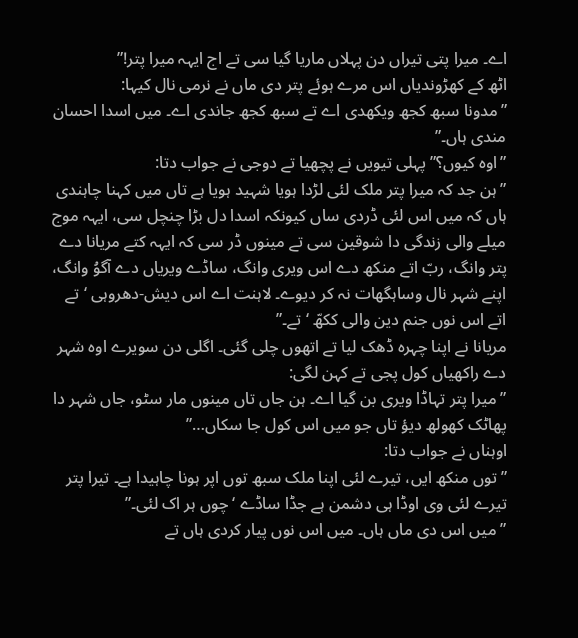اے۔ میرا پتی تیراں دن پہلاں ماریا گیا سی تے اج ایہہ میرا پتر!”
اٹھ کے کھڑوندیاں اس مرے ہوئے پتر دی ماں نے نرمی نال کیہا:
”مدونا سبھ کجھ ویکھدی اے تے سبھ کجھ جاندی اے۔ میں اسدا احسان مندی ہاں۔”
”اوہ کیوں؟” پہلی تیویں نے پچھیا تے دوجی نے جواب دتا:
”ہن جد کہ میرا پتر ملک لئی لڑدا ہویا شہید ہویا ہے تاں میں کہنا چاہندی ہاں کہ میں اس لئی ڈردی ساں کیونکہ اسدا دل بڑا چنچل سی، ایہہ موج میلے والی زندگی دا شوقین سی تے مینوں ڈر سی کہ ایہہ کتے مریانا دے پتر وانگ، ربّ اتے منکھ دے اس ویری وانگ، ساڈے ویریاں دے آگوُ وانگ، اپنے شہر نال وساہگھات نہ کر دیوے۔ لاہنت اے اس دیش-دھروہی ‘تے اتے اس نوں جنم دین والی ککھّ ‘تے۔”
مریانا نے اپنا چہرہ ڈھک لیا تے اتھوں چلی گئی۔ اگلی دن سویرے اوہ شہر دے راکھیاں کول پجی تے کہن لگی:
”میرا پتر تہاڈا ویری بن گیا اے۔ ہن جاں تاں مینوں مار سٹو، جاں شہر دا پھاٹک کھولھ دیؤ تاں جو میں اس کول جا سکاں…”
اوہناں نے جواب دتا:
”توں منکھ ایں، تیرے لئی اپنا ملک سبھ توں اپر ہونا چاہیدا ہے۔ تیرا پتر تیرے لئی وی اوڈا ہی دشمن ہے جڈا ساڈے ‘چوں ہر اک لئی۔”
”میں اس دی ماں ہاں۔ میں اس نوں پیار کردی ہاں تے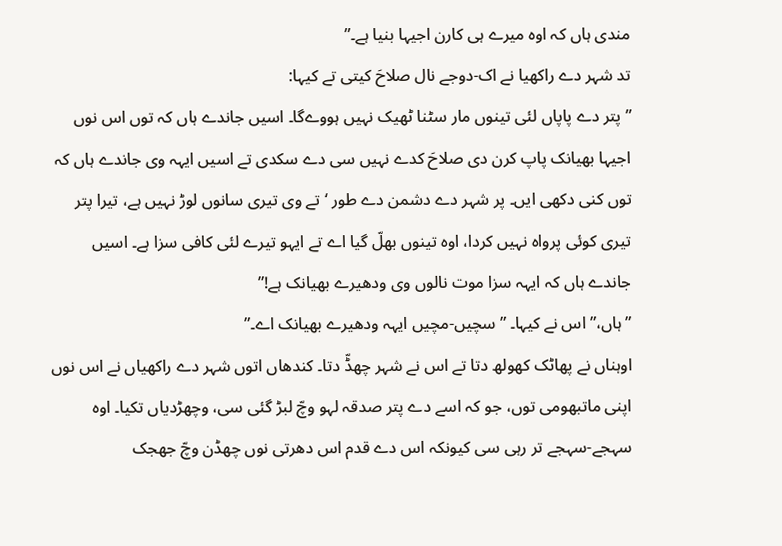مندی ہاں کہ اوہ میرے ہی کارن اجیہا بنیا ہے۔”
تد شہر دے راکھیا نے اک-دوجے نال صلاحَ کیتی تے کیہا:
”پتر دے پاپاں لئی تینوں مار سٹنا ٹھیک نہیں ہووےگا۔ اسیں جاندے ہاں کہ توں اس نوں اجیہا بھیانک پاپ کرن دی صلاحَ کدے نہیں سی دے سکدی تے اسیں ایہہ وی جاندے ہاں کہ توں کنی دکھی ایں۔ پر شہر دے دشمن دے طور ‘تے وی تیری سانوں لوڑ نہیں ہے، تیرا پتر تیری کوئی پرواہ نہیں کردا، اوہ تینوں بھلّ گیا اے تے ایہو تیرے لئی کافی سزا ہے۔ اسیں جاندے ہاں کہ ایہہ سزا موت نالوں وی ودھیرے بھیانک ہے!”
”ہاں،” اس نے کیہا۔ ”سچیں-مچیں ایہہ ودھیرے بھیانک اے۔”
اوہناں نے پھاٹک کھولھ دتا تے اس نے شہر چھڈّ دتا۔ کندھاں اتوں شہر دے راکھیاں نے اس نوں اپنی ماتبھومی توں، جو کہ اسے دے پتر صدقہ لہو وچّ لبڑ گئی سی، وچھڑدیاں تکیا۔ اوہ سہجے-سہجے تر رہی سی کیونکہ اس دے قدم اس دھرتی نوں چھڈن وچّ جھجک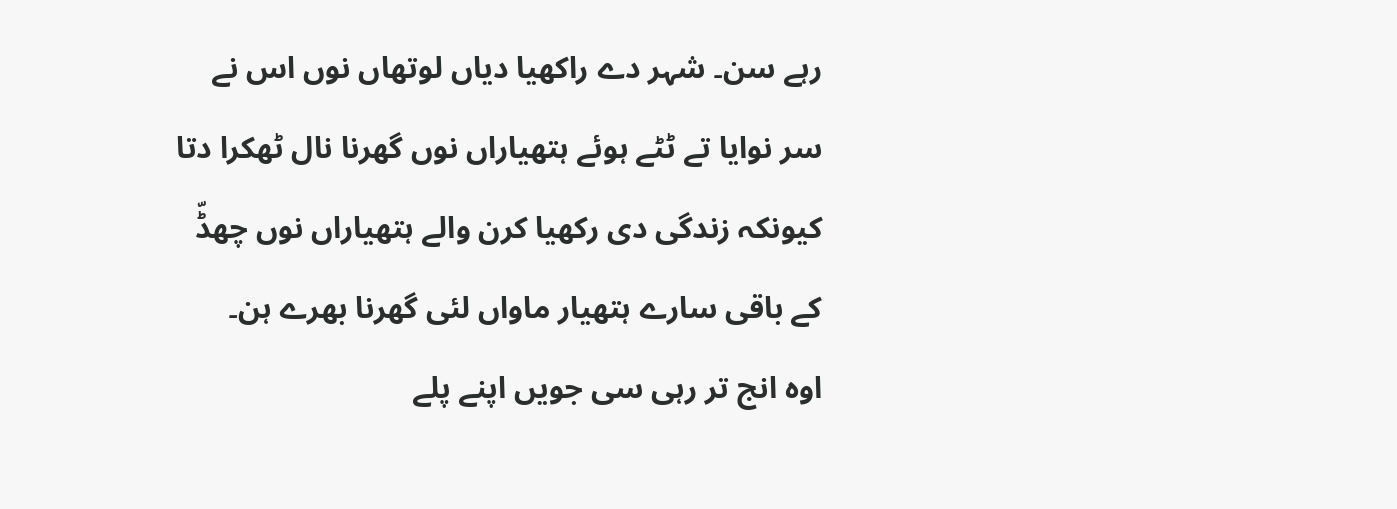رہے سن۔ شہر دے راکھیا دیاں لوتھاں نوں اس نے سر نوایا تے ٹٹے ہوئے ہتھیاراں نوں گھرنا نال ٹھکرا دتا کیونکہ زندگی دی رکھیا کرن والے ہتھیاراں نوں چھڈّ کے باقی سارے ہتھیار ماواں لئی گھرنا بھرے ہن۔
اوہ انج تر رہی سی جویں اپنے پلے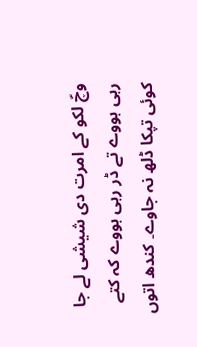وچّ لکو کے امرت دی شیشی لے جا رہی ہووے تے ڈر رہی ہووے کہ کتے کوئی تپکا ڈلھ نہ جاوے۔ کندھ اتوں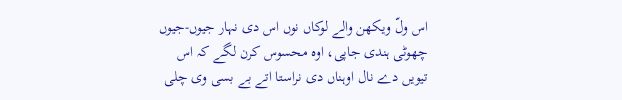اس ولّ ویکھن والے لوکاں نوں اس دی نہار جیوں-جیوں چھوٹی ہندی جاپی، اوہ محسوس کرن لگے کہ اس تیویں دے نال اوہناں دی نراستا اتے بے بسی وی چلی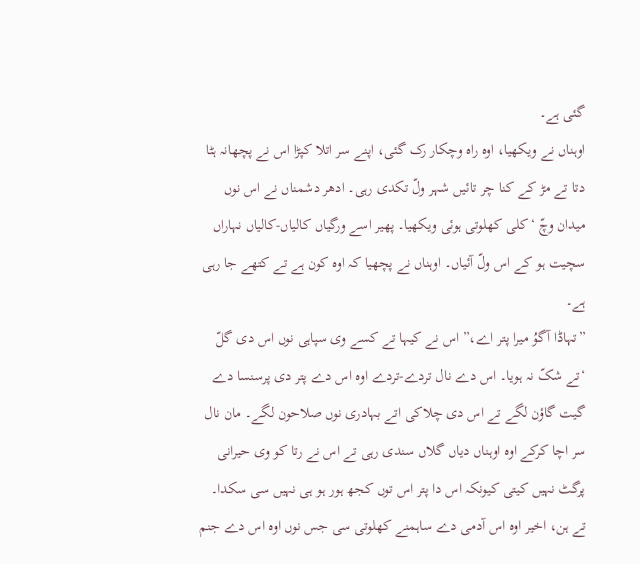گئی ہے۔
اوہناں نے ویکھیا، اوہ راہ وچکار رک گئی، اپنے سر اتلا کپڑا اس نے پچھانہ ہٹا دتا تے مڑ کے کنا چر تائیں شہر ولّ تکدی رہی۔ ادھر دشمناں نے اس نوں میدان وچّ ‘کلی کھلوتی ہوئی ویکھیا۔ پھیر اسے ورگیاں کالیاں-کالیاں نہاراں سچیت ہو کے اس ولّ آئیاں۔ اوہناں نے پچھیا کہ اوہ کون ہے تے کتھے جا رہی ہے۔
”تہاڈا آگوُ میرا پتر اے،” اس نے کیہا تے کسے وی سپاہی نوں اس دی گلّ ‘تے شکّ نہ ہویا۔ اس دے نال تردے-تردے اوہ اس دے پتر دی پرسنسا دے گیت گاؤن لگے تے اس دی چلاکی اتے بہادری نوں صلاحون لگے۔ مان نال سر اچا کرکے اوہ اوہناں دیاں گلاں سندی رہی تے اس نے رتا کو وی حیرانی پرگٹ نہیں کیتی کیونکہ اس دا پتر اس توں کجھ ہور ہو ہی نہیں سی سکدا۔
تے ہن، اخیر اوہ اس آدمی دے ساہمنے کھلوتی سی جس نوں اوہ اس دے جنم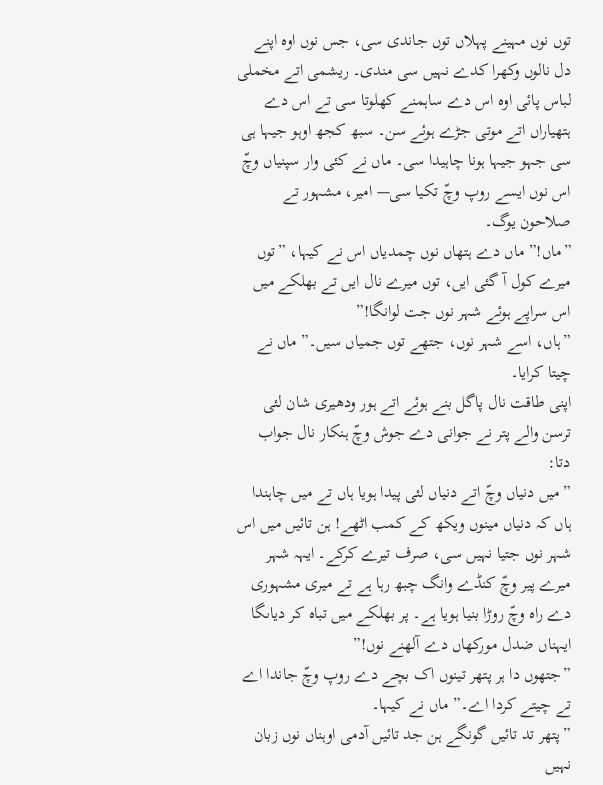توں نوں مہینے پہلاں توں جاندی سی، جس نوں اوہ اپنے دل نالوں وکھرا کدے نہیں سی مندی۔ ریشمی اتے مخملی لباس پائی اوہ اس دے ساہمنے کھلوتا سی تے اس دے ہتھیاراں اتے موتی جڑے ہوئے سن۔ سبھ کجھ اوہو جیہا ہی سی جہو جیہا ہونا چاہیدا سی۔ ماں نے کئی وار سپنیاں وچّ اس نوں ایسے روپ وچّ تکیا سی— امیر، مشہور تے صلاحون یوگ۔
”ماں!” ماں دے ہتھاں نوں چمدیاں اس نے کیہا، ”توں میرے کول آ گئی ایں، توں میرے نال ایں تے بھلکے میں اس سراپے ہوئے شہر نوں جت لوانگا!”
”ہاں، اسے شہر نوں، جتھے توں جمیاں سیں۔” ماں نے چیتا کرایا۔
اپنی طاقت نال پاگل بنے ہوئے اتے ہور ودھیری شان لئی ترسن والے پتر نے جوانی دے جوش وچّ ہنکار نال جواب دتا:
”میں دنیاں وچّ اتے دنیاں لئی پیدا ہویا ہاں تے میں چاہندا ہاں کہ دنیاں مینوں ویکھ کے کمب اٹھے! ہن تائیں میں اس شہر نوں جتیا نہیں سی، صرف تیرے کرکے۔ ایہہ شہر میرے پیر وچّ کنڈے وانگ چبھ رہا ہے تے میری مشہوری دے راہ وچّ روڑا بنیا ہویا ہے۔ پر بھلکے میں تباہ کر دیاںگا ایہناں ضدل مورکھاں دے آلھنے نوں!”
”جتھوں دا ہر پتھر تینوں اک بچے دے روپ وچّ جاندا اے تے چیتے کردا اے۔” ماں نے کیہا۔
”پتھر تد تائیں گونگے ہن جد تائیں آدمی اوہناں نوں زبان نہیں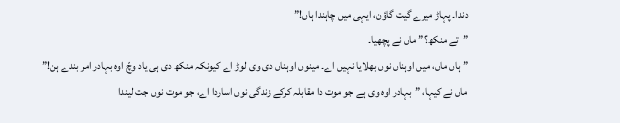دندا۔ پہاڑ میرے گیت گاؤن، ایہی میں چاہندا ہاں!”
”تے منکھ؟” ماں نے پچھیا۔
”ہاں ماں، میں اوہناں نوں بھلایا نہیں اے۔ مینوں اوہناں دی وی لوڑ اے کیونکہ منکھ دی ہی یاد وچّ اوہ بہادر امر بندے ہن!”
ماں نے کیہا، ”بہادر اوہ وی ہے جو موت دا مقابلہ کرکے زندگی نوں اساردا اے، جو موت نوں جت لیندا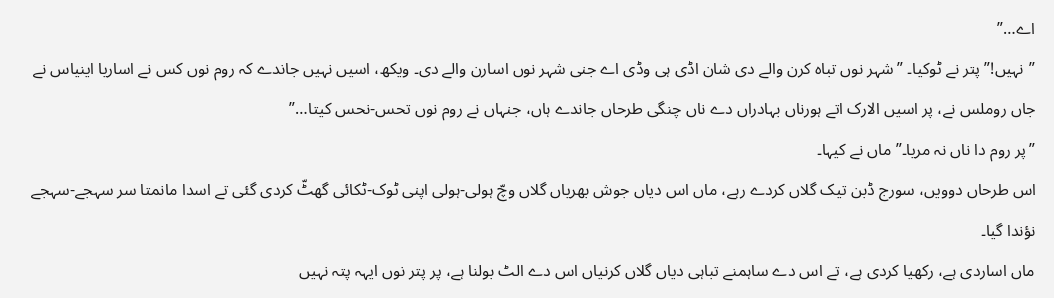اے…”
”نہیں!” پتر نے ٹوکیا۔ ”شہر نوں تباہ کرن والے دی شان اڈی ہی وڈی اے جنی شہر نوں اسارن والے دی۔ ویکھ، اسیں نہیں جاندے کہ روم نوں کس نے اساریا اینیاس نے جاں روملس نے، پر اسیں الارک اتے ہورناں بہادراں دے ناں چنگی طرحاں جاندے ہاں، جنہاں نے روم نوں تحس-نحس کیتا…”
”پر روم دا ناں نہ مریا۔” ماں نے کیہا۔
اس طرحاں دوویں، سورج ڈبن تیک گلاں کردے رہے، ماں اس دیاں جوش بھریاں گلاں وچّ ہولی-ہولی اپنی ٹوک-ٹکائی گھٹّ کردی گئی تے اسدا مانمتا سر سہجے-سہجے نؤندا گیا۔
ماں اساردی ہے، رکھیا کردی ہے، تے اس دے ساہمنے تباہی دیاں گلاں کرنیاں اس دے الٹ بولنا ہے، پر پتر نوں ایہہ پتہ نہیں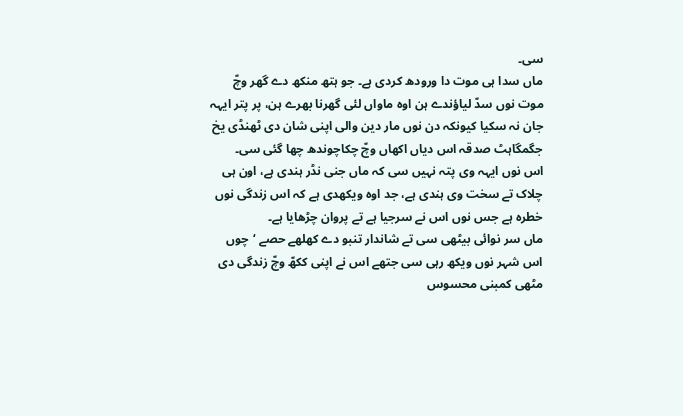سی۔
ماں سدا ہی موت دا ورودھ کردی ہے۔ جو ہتھ منکھ دے گھر وچّ موت نوں سدّ لیاؤندے ہن اوہ ماواں لئی گھرنا بھرے ہن، پر پتر ایہہ جان نہ سکیا کیونکہ دن نوں مار دین والی اپنی شان دی ٹھنڈی یخ جگمگاہٹ صدقہ اس دیاں اکھاں وچّ چکاچوندھ چھا گئی سی۔
اس نوں ایہہ وی پتہ نہیں سی کہ ماں جنی نڈر ہندی ہے، اون ہی چلاک تے سخت وی ہندی ہے، جد اوہ ویکھدی ہے کہ اس زندگی نوں خطرہ ہے جس نوں اس نے سرجیا ہے تے پروان چڑھایا ہے۔
ماں سر نوائی بیٹھی سی تے شاندار تنبو دے کھلھے حصے ‘چوں اس شہر نوں ویکھ رہی سی جتھے اس نے اپنی ککھّ وچّ زندگی دی مٹھی کمبنی محسوس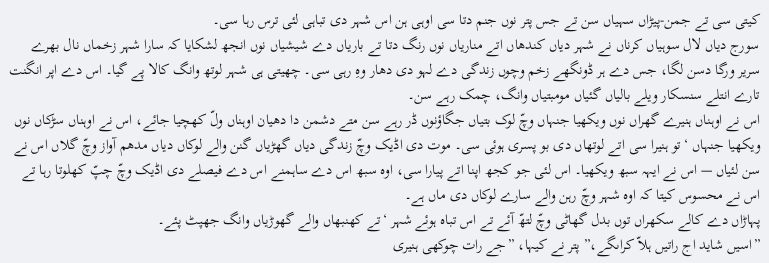کیتی سی تے جمن-پیڑاں سہیاں سن تے جس پتر نوں جنم دتا سی اوہی ہن اس شہر دی تباہی لئی ترس رہا سی۔
سورج دیاں لال سوہیاں کرناں نے شہر دیاں کندھاں اتے مناریاں نوں رنگ دتا تے باریاں دے شیشیاں نوں انجھ لشکایا کہ سارا شہر زخماں نال بھرے سریر ورگا دسن لگا، جس دے ہر ڈونگھے زخم وچوں زندگی دے لہو دی دھار وہِ رہی سی۔ چھیتی ہی شہر لوتھ وانگ کالا پے گیا۔ اس دے اپر انگنت تارے انتلے سنسکار ویلے بالیاں گئیاں مومبتیاں وانگ، چمک رہے سن۔
اس نے اوہناں ہنیرے گھراں نوں ویکھیا جنہاں وچّ لوک بتیاں جگاؤنوں ڈر رہے سن متے دشمن دا دھیان اوہناں ولّ کھچیا جائے، اس نے اوہناں سڑکاں نوں ویکھیا جنہاں ‘تو ہنیرا سی اتے لوتھاں دی بو پسری ہوئی سی۔ موت دی اڈیک وچّ زندگی دیاں گھڑیاں گنن والے لوکاں دیاں مدھم آواز وچّ گلاں اس نے سن لئیاں — اس نے ایہہ سبھ ویکھیا۔ اس لئی جو کجھ اپنا اتے پیارا سی، اوہ سبھ اس دے ساہمنے اس دے فیصلے دی اڈیک وچّ چپّ کھلوتا رہا تے اس نے محسوس کیتا کہ اوہ شہر وچّ رہن والے سارے لوکاں دی ماں ہے۔
پہاڑاں دے کالے سکھراں توں بدل گھاٹی وچّ لتھّ آئے تے اس تباہ ہوئے شہر ‘تے کھنبھاں والے گھوڑیاں وانگ جھپٹ پئے۔
”اسیں شاید اج راتیں ہلاّ کراںگے،” پتر نے کیہا، ”جے رات چوکھی ہنیری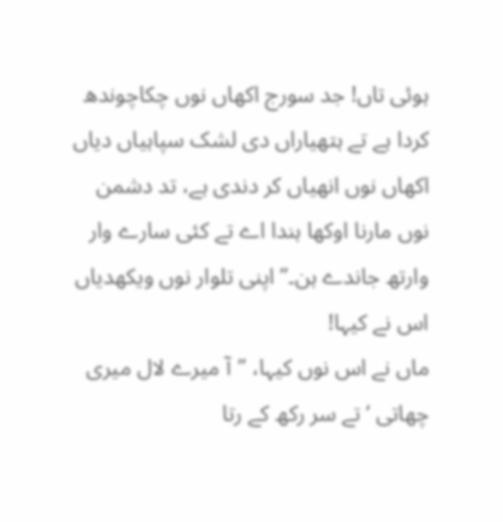ہوئی تاں! جد سورج اکھاں نوں چکاچوندھ کردا ہے تے ہتھیاراں دی لشک سپاہیاں دیاں اکھاں نوں انھیاں کر دندی ہے، تد دشمن نوں مارنا اوکھا ہندا اے تے کئی سارے وار وارتھ جاندے ہن۔” اپنی تلوار نوں ویکھدیاں اس نے کیہا!
ماں نے اس نوں کیہا، ”آ میرے لال میری چھاتی ‘تے سر رکھ کے رتا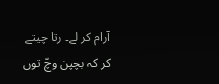آرام کر لے۔ رتا چیتے کر کہ بچپن وچّ توں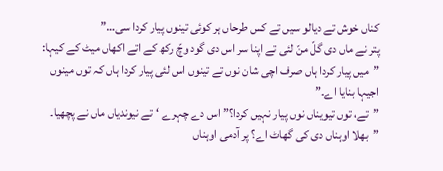کناں خوش تے دیالو سیں تے کس طرحاں ہر کوئی تینوں پیار کردا سی…”
پتر نے ماں دی گلّ منّ لئی تے اپنا سر اس دی گود وچّ رکھ کے اتے اکھاں میٹ کے کیہا:
”میں پیار کردا ہاں صرف اچی شان نوں تے تینوں اس لئی پیار کردا ہاں کہ توں مینوں اجیہا بنایا اے۔”
”تے، توں تیویناں نوں پیار نہیں کردا؟” اس دے چہرے ‘تے نیوندیاں ماں نے پچھیا۔
”بھلا اوہناں دی کی گھاٹ اے؟ پر آدمی اوہناں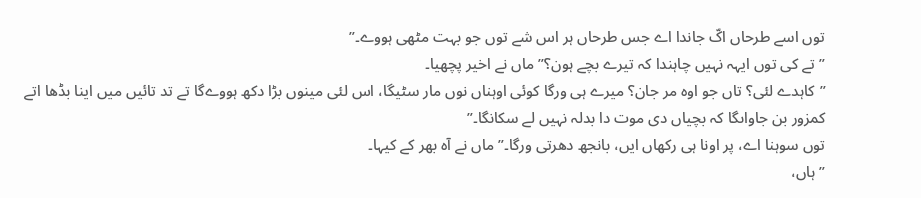توں اسے طرحاں اکّ جاندا اے جس طرحاں ہر اس شے توں جو بہت مٹھی ہووے۔”
”تے کی توں ایہہ نہیں چاہندا کہ تیرے بچے ہون؟” ماں نے اخیر پچھیا۔
”کاہدے لئی؟ تاں جو اوہ مر جان؟ میرے ہی ورگا کوئی اوہناں نوں مار سٹیگا، اس لئی مینوں بڑا دکھ ہووےگا تے تد تائیں میں اینا بڈھا اتے کمزور بن جاواںگا کہ بچیاں دی موت دا بدلہ نہیں لے سکانگا۔”
توں سوہنا اے، پر اونا ہی رکھاں ایں، بانجھ دھرتی ورگا۔” ماں نے آہ بھر کے کیہا۔
”ہاں،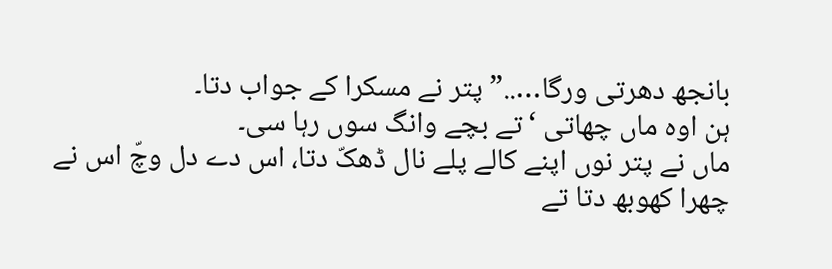بانجھ دھرتی ورگا…..” پتر نے مسکرا کے جواب دتا۔
ہن اوہ ماں چھاتی ‘تے بچے وانگ سوں رہا سی۔
ماں نے پتر نوں اپنے کالے پلے نال ڈھکّ دتا، اس دے دل وچّ اس نے چھرا کھوبھ دتا تے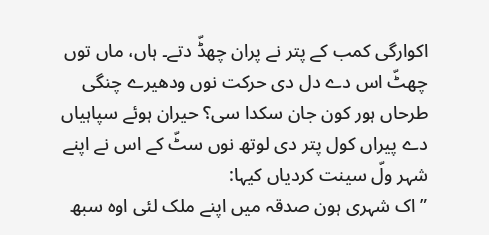اکوارگی کمب کے پتر نے پران چھڈّ دتے۔ ہاں، ماں توں چھٹّ اس دے دل دی حرکت نوں ودھیرے چنگی طرحاں ہور کون جان سکدا سی؟ حیران ہوئے سپاہیاں دے پیراں کول پتر دی لوتھ نوں سٹّ کے اس نے اپنے شہر ولّ سینت کردیاں کیہا:
”اک شہری ہون صدقہ میں اپنے ملک لئی اوہ سبھ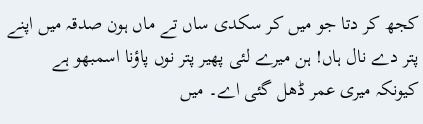کجھ کر دتا جو میں کر سکدی ساں تے ماں ہون صدقہ میں اپنے پتر دے نال ہاں! ہن میرے لئی پھیر پتر نوں پاؤنا اسمبھو ہے کیونکہ میری عمر ڈھل گئی اے۔ میں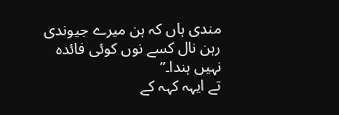مندی ہاں کہ ہن میرے جیوندی رہن نال کسے نوں کوئی فائدہ نہیں ہندا۔”
تے ایہہ کہہ کے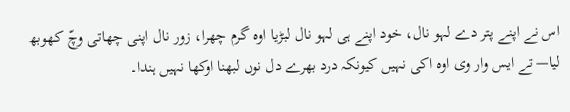اس نے اپنے پتر دے لہو نال، خود اپنے ہی لہو نال لبڑیا اوہ گرم چھرا، زور نال اپنی چھاتی وچّ کھوبھ لیا— تے ایس وار وی اوہ اکی نہیں کیونکہ درد بھرے دل نوں لبھنا اوکھا نہیں ہندا۔